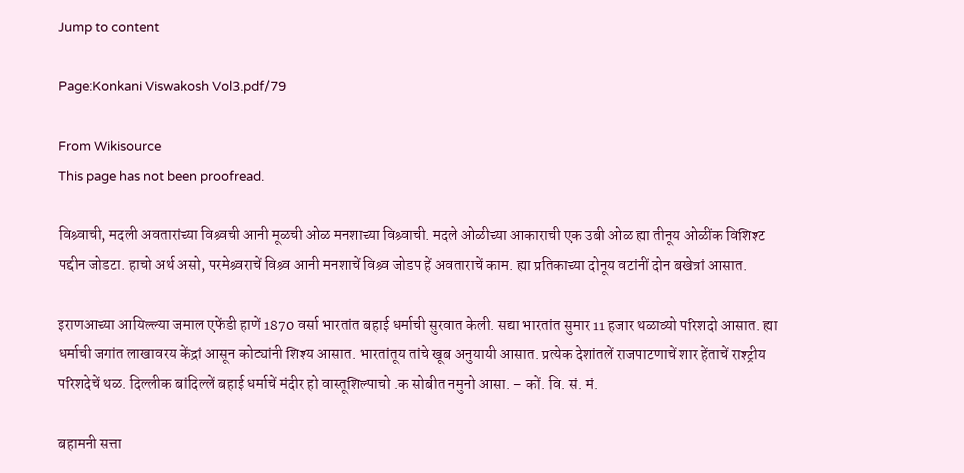Jump to content

Page:Konkani Viswakosh Vol3.pdf/79

From Wikisource
This page has not been proofread.

विश्र्वाची, मदली अवतारांच्या विश्र्वची आनी मूळची ओळ मनशाच्या विश्र्वाची. मदले ओळीच्या आकाराची एक उबी ओळ ह्या तीनूय ओळींक विशिश्ट पद्दीन जोडटा. हाचो अर्थ असो, परमेश्र्वराचें विश्र्व आनी मनशाचें विश्र्व जोडप हें अवताराचें काम. ह्या प्रतिकाच्या दोनूय वटांनीं दोन बखेत्रां आसात.

इराणआच्या आयिल्ल्या जमाल एफेंडी हाणें 1870 वर्सा भारतांत बहाई धर्माची सुरवात केली. सद्या भारतांत सुमार 11 हजार थळाव्यो परिशदो आसात. ह्या धर्माची जगांत लाखावरय केंद्रां आसून कोट्यांनी शिश्य आसात. भारतांतूय तांचे खूब अनुयायी आसात. प्रत्येक देशांतलें राजपाटणाचें शार हेंताचें राश्ट्रीय परिशदेचें थळ. दिल्लीक बांदिल्लें बहाई धर्माचें मंदीर हो वास्तूशिल्पाचो .क सोबीत नमुनो आसा. – कों. वि. सं. मं.

बहामनी सत्ता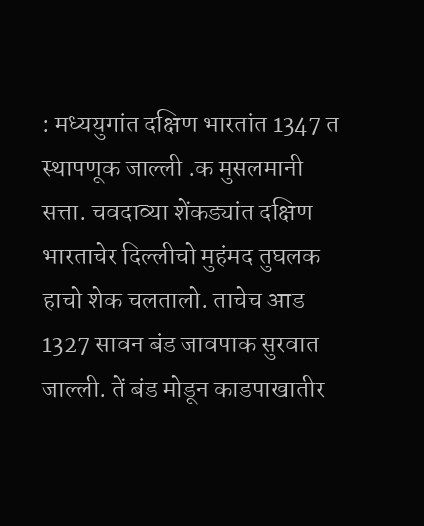: मध्ययुगांत दक्षिण भारतांत 1347 त स्थापणूक जाल्ली .क मुसलमानी सत्ता. चवदाव्या शेंकड्यांत दक्षिण भारताचेर दिल्लीचो मुहंमद तुघलक हाचो शेक चलतालो. ताचेच आड 1327 सावन बंड जावपाक सुरवात जाल्ली. तें बंड मोडून काडपाखातीर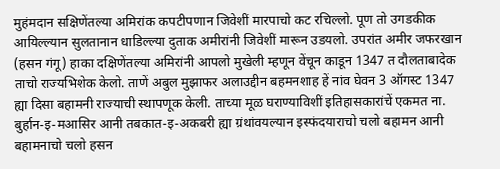मुहंमदान सक्षिणेंतल्या अमिरांक कपटीपणान जिवेशीं मारपाचो कट रचिल्लो. पूण तो उगडकीक आयिल्ल्यान सुलतानान धाडिल्ल्या दुताक अमीरांनी जिवेशीं मारून उडयलो. उपरांत अमीर जफरखान (हसन गंगू) हाका दक्षिणेंतल्या अमिरांनी आपलो मुखेली म्हणून वेंचून काडून 1347 त दौलताबादेक ताचो राज्यभिशेक केलो. ताणें अबुल मुझाफर अलाउद्दीन बहमनशाह हें नांव घेवन 3 ऑगस्ट 1347 ह्या दिसा बहामनी राज्याची स्थापणूक केली. ताच्या मूळ घराण्याविशीं इतिहासकारांचें एकमत ना. बुर्हान-इ-मआसिर आनी तबकात-इ-अकबरी ह्या ग्रंथांवयल्यान इस्फंदयाराचो चलो बहामन आनी बहामनाचो चलो हसन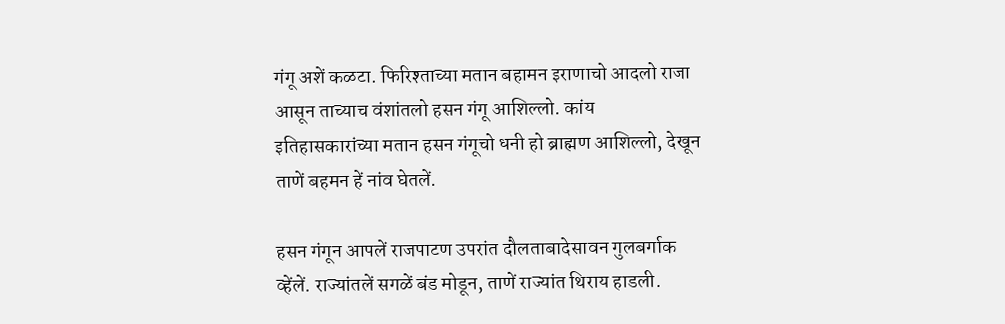गंगू अशें कळटा. फिरिश्ताच्या मतान बहामन इराणाचो आदलो राजा आसून ताच्याच वंशांतलो हसन गंगू आशिल्लो. कांय इतिहासकारांच्या मतान हसन गंगूचो धनी हो ब्राह्मण आशिल्लो, देखून ताणें बहमन हें नांव घेतलें.

हसन गंगून आपलें राजपाटण उपरांत दौलताबादेसावन गुलबर्गाक व्हेंलें. राज्यांतलें सगळें बंड मोडून, ताणें राज्यांत थिराय हाडली.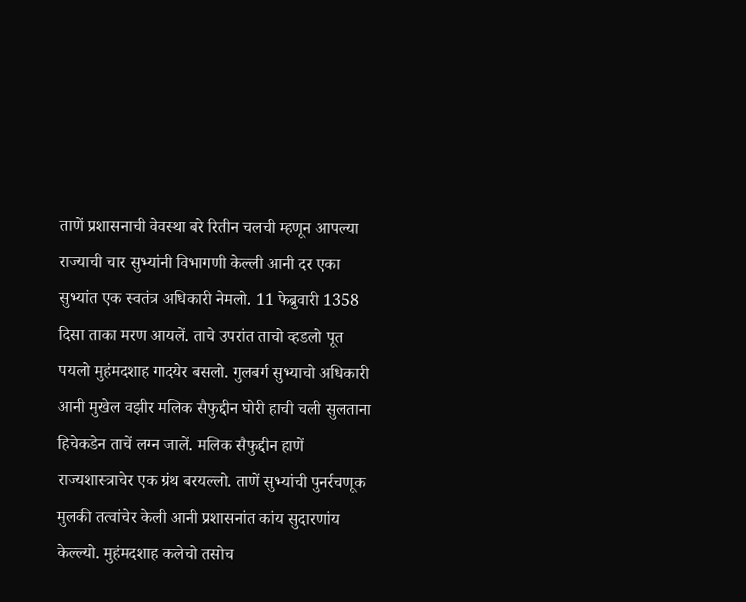ताणें प्रशासनाची वेवस्था बरे रितीन चलची म्हणून आपल्या राज्याची चार सुभ्यांनी विभागणी केल्ली आनी दर एका सुभ्यांत एक स्वतंत्र अधिकारी नेमलो. 11 फेब्रुवारी 1358 दिसा ताका मरण आयलें. ताचे उपरांत ताचो व्हडलो पूत पयलो मुहंमदशाह गादयेर बसलो. गुलबर्ग सुभ्याचो अधिकारी आनी मुखेल वझीर मलिक सैफुद्दीन घोरी हाची चली सुलताना हिचेकडेन ताचें लग्न जालें. मलिक सैफुद्दीन हाणें राज्यशास्त्राचेर एक ग्रंथ बरयल्लो. ताणें सुभ्यांची पुनर्रचणूक मुलकी तत्वांचेर केली आनी प्रशासनांत कांय सुदारणांय केल्ल्यो. मुहंमदशाह कलेचो तसोच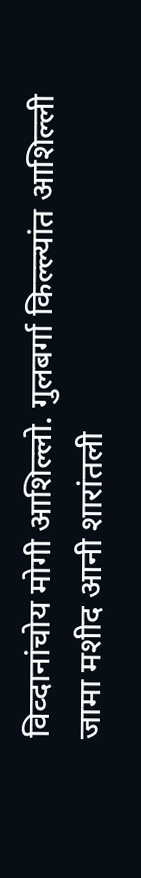विव्दानांचोय मोगी आशिल्लो. गुलबर्गा किल्ल्यांत आशिल्ली जामा मशीद आनी शारांतली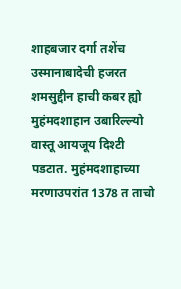शाहबजार दर्गा तशेंच उस्मानाबादेची हजरत शमसुद्दीन हाची कबर ह्यो मुहंमदशाहान उबारिल्ल्यो वास्तू आयजूय दिश्टी पडटात. मुहंमदशाहाच्या मरणाउपरांत 1378 त ताचो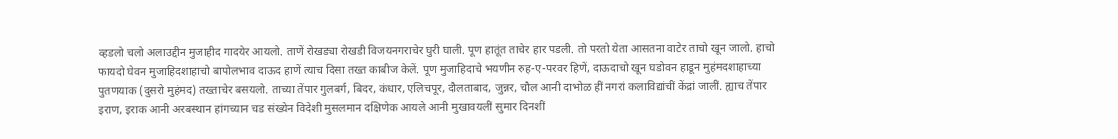व्हडलो चलो अलाउद्दीन मुजाहीद गादयेर आयलो. ताणें रोखड्या रोखडी विजयनगराचेर घुरी घाली. पूण हातूंत ताचेर हार पडली. तो परतो येता आसतना वाटेर ताचो खून जालो. हाचो फायदो घेवन मुजाहिदशाहाचो बापोलभाव दाऊद हाणें त्याच दिसा तख्त काबीज केलें. पूण मुजाहिदाचे भयणीन रुह-ए-परवर हिणें, दाऊदाचो खून घडोवन हाडून मुहंमदशाहाच्या पुतणयाक (दुसरो मुहंमद) तख्ताचेर बसयलो. ताच्या तेंपार गुलबर्ग, बिदर, कंधार, एलिचपूर, दौलताबाद, जुन्नर, चौल आनी दाभोळ हीं नगरां कलाविद्यांचीं केंद्रां जालीं. ह्याच तेंपार इराण, इराक आनी अरबस्थान हांगच्यान चड संख्येन विदेशी मुसलमान दक्षिणेक आयले आनी मुखावयलीं सुमार दिनशीं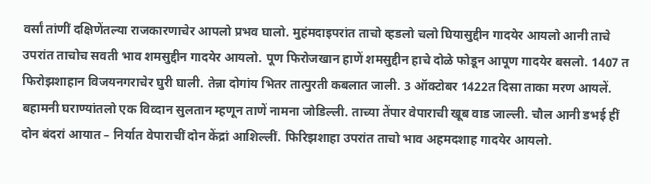वर्सां तांणीं दक्षिणेंतल्या राजकारणाचेर आपलो प्रभव घालो. मुहंमदाइपरांत ताचो व्हडलो चलो घियासुद्दीन गादयेर आयलो आनी ताचे उपरांत ताचोच सवती भाव शमसुद्दीन गादयेर आयलो. पूण फिरोजखान हाणें शमसुद्दीन हाचे दोळे फोडून आपूण गादयेर बसलो. 1407 त फिरोझशाहान विजयनगराचेर घुरी घाली. तेन्ना दोगांय भितर तात्पुरती कबलात जाली. 3 ऑक्टोबर 1422त दिसा ताका मरण आयलें. बहामनी घराण्यांतलो एक विव्दान सुलतान म्हणून ताणें नामना जोडिल्ली. ताच्या तेंपार वेपाराची खूब वाड जाल्ली. चौल आनी डभई हीं दोन बंदरां आयात – निर्यात वेपाराचीं दोन केंद्रां आशिल्लीं. फिरिझशाहा उपरांत ताचो भाव अहमदशाह गादयेर आयलो.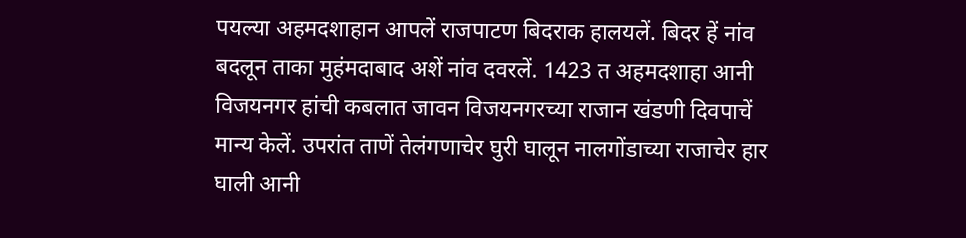पयल्या अहमदशाहान आपलें राजपाटण बिदराक हालयलें. बिदर हें नांव बदलून ताका मुहंमदाबाद अशें नांव दवरलें. 1423 त अहमदशाहा आनी विजयनगर हांची कबलात जावन विजयनगरच्या राजान खंडणी दिवपाचें मान्य केलें. उपरांत ताणें तेलंगणाचेर घुरी घालून नालगोंडाच्या राजाचेर हार घाली आनी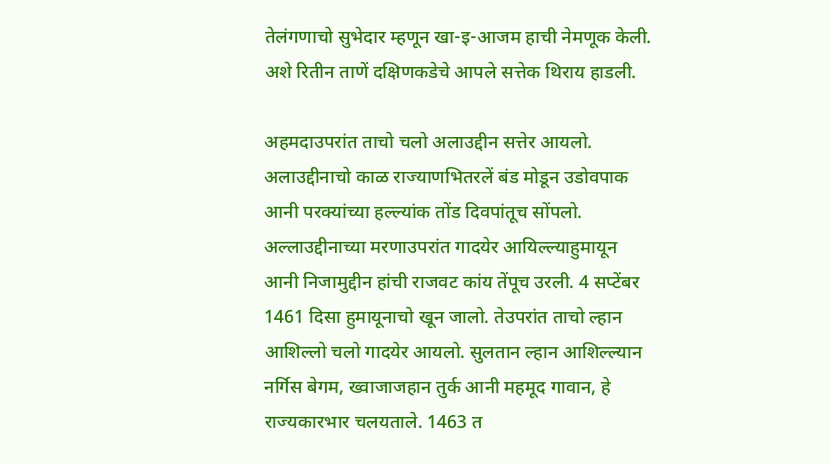तेलंगणाचो सुभेदार म्हणून खा-इ-आजम हाची नेमणूक केली. अशे रितीन ताणें दक्षिणकडेचे आपले सत्तेक थिराय हाडली.

अहमदाउपरांत ताचो चलो अलाउद्दीन सत्तेर आयलो. अलाउद्दीनाचो काळ राज्याणभितरलें बंड मोडून उडोवपाक आनी परक्यांच्या हल्ल्यांक तोंड दिवपांतूच सोंपलो. अल्लाउद्दीनाच्या मरणाउपरांत गादयेर आयिल्ल्याहुमायून आनी निजामुद्दीन हांची राजवट कांय तेंपूच उरली. 4 सप्टेंबर 1461 दिसा हुमायूनाचो खून जालो. तेउपरांत ताचो ल्हान आशिल्लो चलो गादयेर आयलो. सुलतान ल्हान आशिल्ल्यान नर्गिस बेगम, ख्वाजाजहान तुर्क आनी महमूद गावान, हे राज्यकारभार चलयताले. 1463 त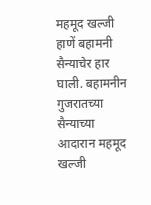महमूद खल्जी हाणें बहामनी सैन्याचेर हार घाली. बहामनीन गुजरातच्या सैन्याच्या आदारान महमूद खल्जी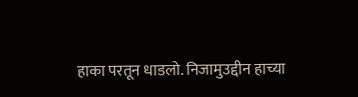हाका परतून धाडलो. निजामुउद्दीन हाच्या